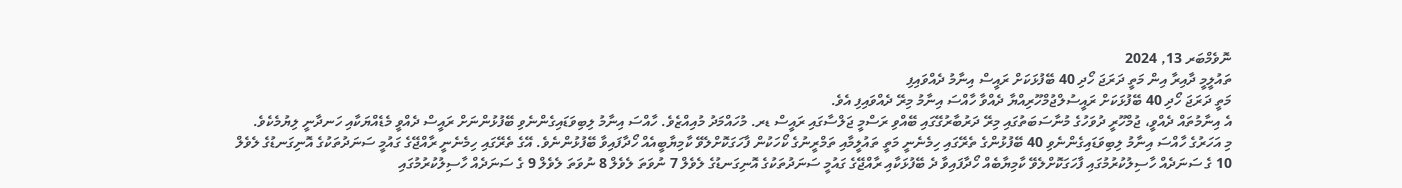ނޮވެމްބަރ 13, 2024
ތައުލީމީ ދާއިރާ އިން މަތީ ދަރަޖަ ހޯދި 40 ބޭފުޅަކަށް ރައީސް އިނާމު ދެއްވައިފި
މަތީ ދަރަޖަ ހޯދި 40 ބޭފުޅަކަށް ރައީސުލްޖުމްހޫރިއްޔާ ދެއްވާ ހާއްސަ އިނާމު މިރޭ ދެއްވައިފި އެވެ.
އެ އިނާމުތައް ދެއްވީ، ޖުމްހޫރީ ދުވަހުގެ މުނާސަބަތުގައި މިރޭ ދަރުބާރުގޭގައި ބޭއްވި ރަސްމީ ޖަލްސާގައި ރައީސް ޑރ. މުހައްމަދު މުއިއްޒެވެ. ހާއްސަ އިނާމު ލިބިވަޑައިގެންނެވި ބޭފުޅުންނަށް ރައީސް ދެއްވީ މެޑެއްޔަކާއި ހަނދާނީ ލިޔުމެކެވެ.
މި އަހަރުގެ ހާއްސަ އިނާމު ލިބިވަޑައިގެންނެވި 40 ބޭފުޅުންގެ ތެރޭގައި ހިމެނެނީ މަތީ ތައުލީމާއި ތަމްރީނުގެ ކޯހަކުން ފާހަގަކޮށްލެވޭ ކާމިޔާބީއެއް ހޯދާފައިވާ ބޭފުޅުންނެވެ. އޭގެ ތެރޭގައި ހިމެނެނީ ރާއްޖޭގެ ގައުމީ ސަނަދުތަކުގެ އޮނިގަނޑުގެ ލެވެލް 10 ގެ ސަނަދެއް ހާސިލުކުރުމުގައި ފާހަގަކޮށްލެވޭ ކާމިޔާބެއް ހޯދާފައިވާ ދެ ބޭފުޅަކާއި ރާއްޖޭގެ ގައުމީ ސަނަދުތަކުގެ އޮނިގަނޑުގެ ލެވެލް 7 ނުވަތަ ލެވެލް 8 ނުވަތަ ލެވެލް 9 ގެ ސަނަދެއް ހާސިލުކުރުމުގައި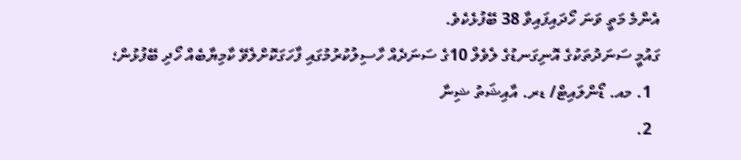އެންމެ މަތީ ވަނަ ހޯދައިފައިވާ 38 ބޭފުޅެކެވެ.
ގައުމީ ސަނަދުތަކުގެ އޮނިގަނޑުގެ ލެވެލް 10ގެ ސަނަދެއް ހާސިލުކުރުމުގައި ފާހަގަކޮށްލެވޭ ކާމިޔާބެއް ހޯދި ބޭފުޅުން؛
  1. މއ. ޑޯންލައިޓް/ ޑރ. އާއިޝަތު ޝިނާ
  2.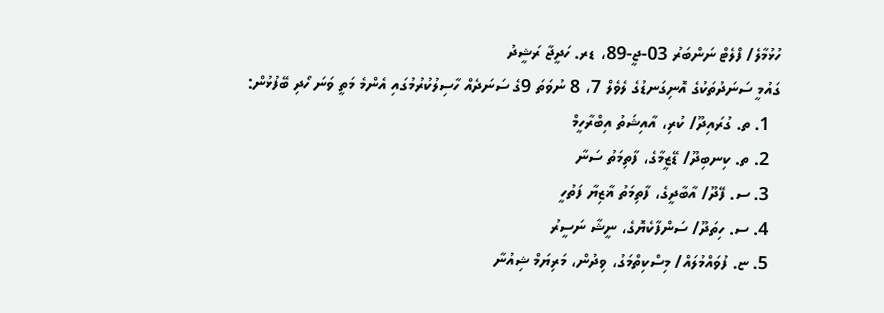ހުޅުމާލެ/ ފްލެޓް ނަންބަރު 03-ޖީ-89، ޑރ. ހަދީޖާ ރަޝީދު
ގައުމީ ސަނަދުތަކުގެ އޮނިގަނޑުގެ ލެވެލް 7، 8 ނުވަތަ 9ގެ ސަނަދެއް ހާސިލުކުރުމުގައި އެންމެ މަތީ ވަނަ ހޯދި ބޭފުޅުން:
  1. ތ. ގުރައިދޫ/ ކުރި، އާއިޝަތު އިބްރާހީމް
  2. ތ. ކިނބިދޫ/ ޑޭޒީމާގެ، ފާތިމަތު ސަނާ
  3. ސ. ފޭދޫ/ އާބާދީގެ، ފާތިމަތު ޣާޒިޔާ ފަތުހީ
  4. ސ. ހިތަދޫ/ ސަންފާކެޔޮގެ، ނީޝާ ނަސީރު
  5. ޏ. ފުވައްމުލައް/ މިސްކިތްމަގު، ވިދުން، މަރިޔަމް ޝިއުނާ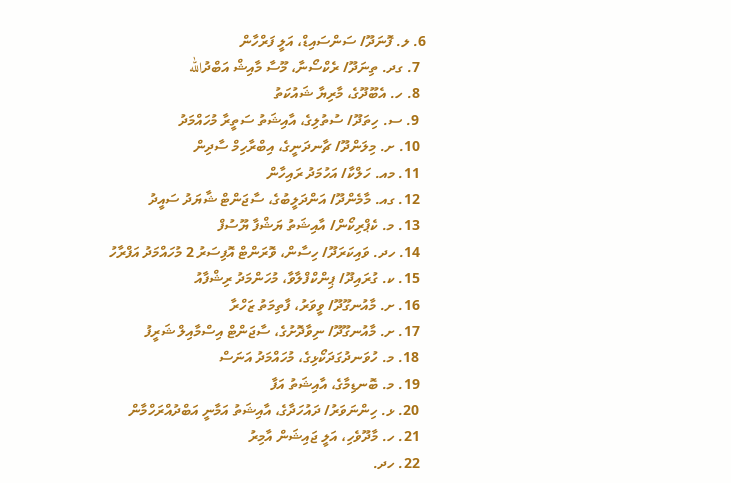6. ލ. ފޮނަދޫ/ ސަންސައިޑް، އަލީ ފަރްހާން
  7. ގދ. ތިނަދޫ/ ރެކްސޯނާ، މޫސާ މާއިޝް އަބްދުالله
  8. ހ. އެބޫދޫގެ، މާރިޔާ ޝައުކަތު
  9. ސ. ހިތަދޫ/ ސުތުލިގެ، އާއިޝަތު ސަތީރާ މުހައްމަދު
  10. ށ. މިލަންދޫ/ ޗާނދަނީގެ، އިބްރާހިމް ސާދިން
  11. މއ. ހަލްކާ/ އަހުމަދު ރައިހާން
  12. ގއ. މާމެންދޫ/ އަންދަލީބުގެ، ސާޖަންޓް ޝާޔަދު ސައީދު
  13. މ. ކެޕްރިކޯން/ އާއިޝަތު ޔަޝްފާ ޔޫސުފް
  14. ހދ. ވައިކަރަދޫ/ ހިސާން، ވޮރަންޓް އޮފިސަރު 2 މުހައްމަދު އަފްރާހު
  15. ކ. ގުރައިދޫ/ ޕިންކްފްލާވާ، މުހަންމަދު ރިޝްފާއު
  16. ށ. މާއުނގޫދޫ/ ވީވަރު، ފާތިމަތު ޒަހްރާ
  17. ށ. މާއުނގޫދޫ/ ނިވާދޮށުގެ، ސާޖަންޓް އިސްމާއިލް ޝަރީފު
  18. މ. ހުވަނދުގަދަކޯޅިގެ، މުހައްމަދު އަނަސް
  19. މ. ބޮނޑިމާގެ، އާއިޝަތު އަފާ
  20. ޅ. ހިންނަވަރު/ ދައުހަދާގެ، އާއިޝަތު އަމާނީ އަބްދުއްރަހްމާން
  21. ހ. މާދޫވެހި، އަލީ ޖައިޝަން އާމިރު
  22. ހދ.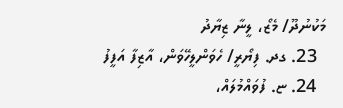މަކުނުދޫ/ މެޒޯ، ލީނާ ޒިޔާދު
  23. ގދ. ފިޔޯރީ/ ހެވަންލީހޭވަން، އާޒިފާ އަފީފު
  24. ޏ. ފުވައްމުލައް،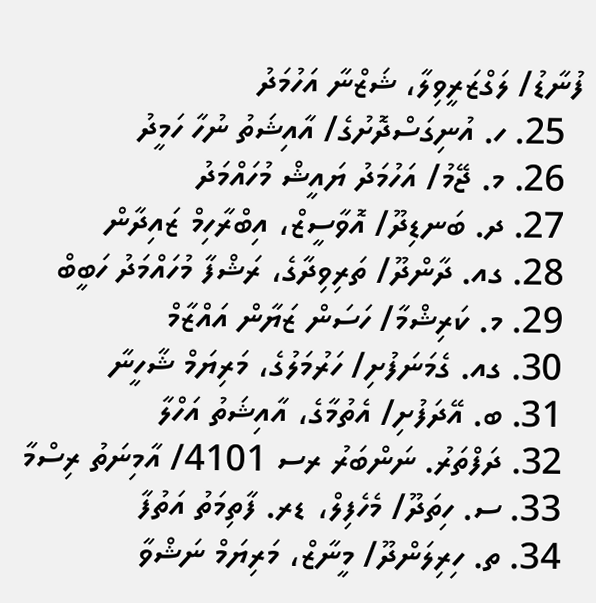ފުނާޑު/ ލަގްޒަރީވިލާ، ޝަޒްނާ އަހުމަދު
  25. ހ. އުނިގަސްދޮށުގެ/ އާއިޝަތު ނުހާ ހަމީދު
  26. މ. ޖޭމު/ އަހުމަދު ޔައީޝް މުހައްމަދު
  27. ދ. ބަނޑިދޫ/ އޮވާސީޒް، އިބްރާހިމް ޒައިދާން
  28. ގއ. ދާންދޫ/ ތަރިވިދާގެ، ރަޝްފާ މުހައްމަދު ހަބީބް
  29. މ. ކަރިޝްމާ/ ހަސަން ޒަޔާން އައްޒާމް
  30. ގއ. ގެމަނަފުށި/ ހަރުމަލުގެ، މަރިޔަމް ޝާހީނާ
  31. ބ. އޭދަފުށި/ އެތުމާގެ، އާއިޝަތު އަހްލާ
  32. ދަފްތަރު. ނަންބަރު ރސ 4101/ އާމިނަތު ރިސްމާ
  33. ސ. ހިތަދޫ/ މެހެފިލް، ޑރ. ފާތިމަތު އަތުފާ
  34. ތ. ހިރިލަންދޫ/ މީނާޒް، މަރިޔަމް ނަޝްވާ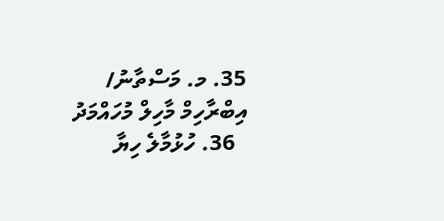35. މ. މަސްތާނު/ އިބްރާހިމް މާހިލް މުހައްމަދު
  36. ހުޅުމާލެ ހިޔާ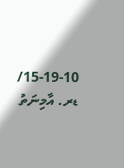15-19-10/ ޑރ. އާމިނަތު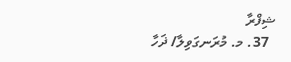ޝިފްރާ
  37. މ. މުރަނގަވިލާ/ ޛަހާ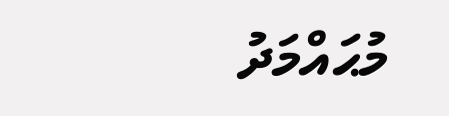މުޙައްމަދު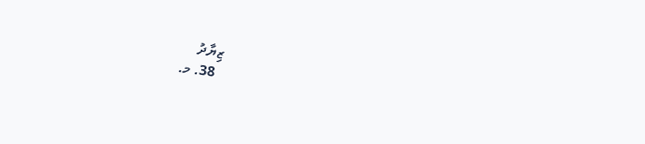ޒިޔާދު
  38. މ.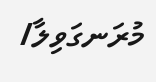މުރަނގަވިލާ/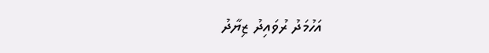އަހުމަދު ރުވައިދު ޒިޔާދު